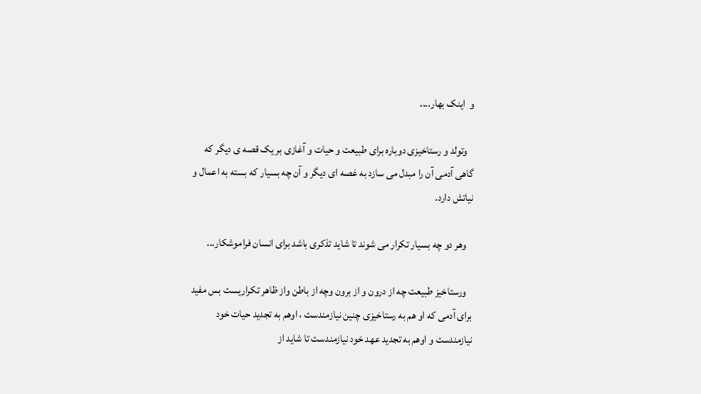و  اینک بهار....

   وتولد و رستاخیزی دوباره برای طبیعت و حیات و آغازی بر یک قصه ی دیگر که گاهی آدمی آن را مبدل می سازد به غصه ای دیگر و آن چه بسیار که بسته به اعمال و نیاتش دارد.

   وهر دو چه بسیار تکرار می شوند تا شاید تذکری باشد برای انسان فراموشکار...

   ورستاخیز طبیعت چه از درون و از برون وچه از باطن واز ظاهر تکراریست بس مفید برای آدمی که او هم به رستاخیزی چنین نیازمندست ، اوهم به تجدید حیات خود نیازمندست و اوهم به تجدید عهد خود نیازمندست تا شاید از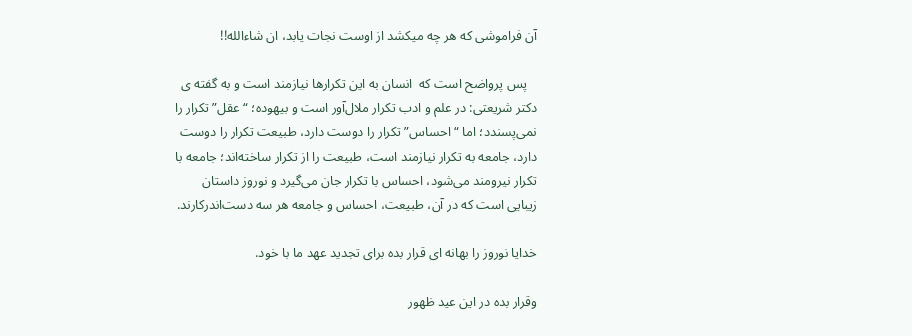آن فراموشی که هر چه میکشد از اوست نجات یابد، ان شاءالله!!

   پس پرواضح است که  انسان به این تکرارها نیازمند است و به گفته ی دکتر شریعتی: در علم و ادب تکرار ملال‌آور است و بیهوده؛ “عقل” تکرار را نمی‌پسندد؛ اما “احساس” تکرار را دوست دارد، طبیعت تکرار را دوست دارد، جامعه به تکرار نیازمند است، طبیعت را از تکرار ساخته‌اند؛ جامعه با تکرار نیرومند می‌شود، احساس با تکرار جان می‌گیرد و نوروز داستان زیبایی است که در آن، طبیعت، احساس و جامعه هر سه دست‌اندرکارند.

خدایا نوروز را بهانه ای قرار بده برای تجدید عهد ما با خود.

وقرار بده در این عید ظهور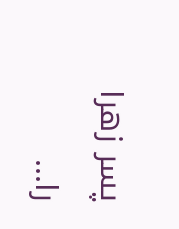پسر زهرا را...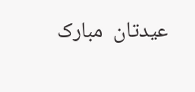عیدتان  مبارک